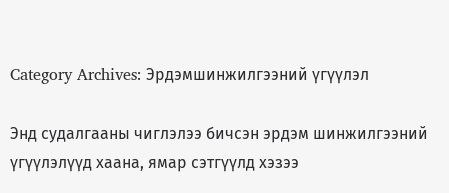Category Archives: Эрдэмшинжилгээний үгүүлэл

Энд судалгааны чиглэлээ бичсэн эрдэм шинжилгээний үгүүлэлүүд хаана, ямар сэтгүүлд хэзээ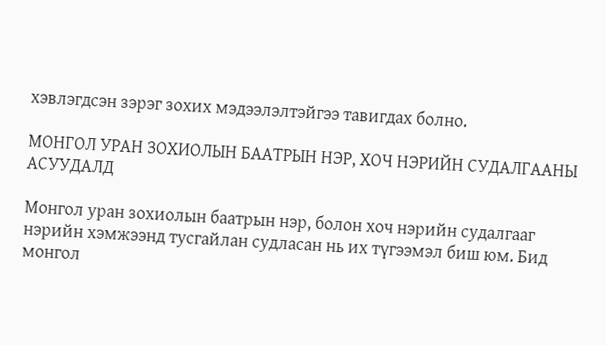хэвлэгдсэн зэрэг зохих мэдээлэлтэйгээ тавигдах болно.

МОНГОЛ УРАН ЗОХИОЛЫН БААТРЫН НЭР, ХОЧ НЭРИЙН СУДАЛГААНЫ АСУУДАЛД

Монгол уран зохиолын баатрын нэр, болон хоч нэрийн судалгааг  нэрийн хэмжээнд тусгайлан судласан нь их түгээмэл биш юм. Бид монгол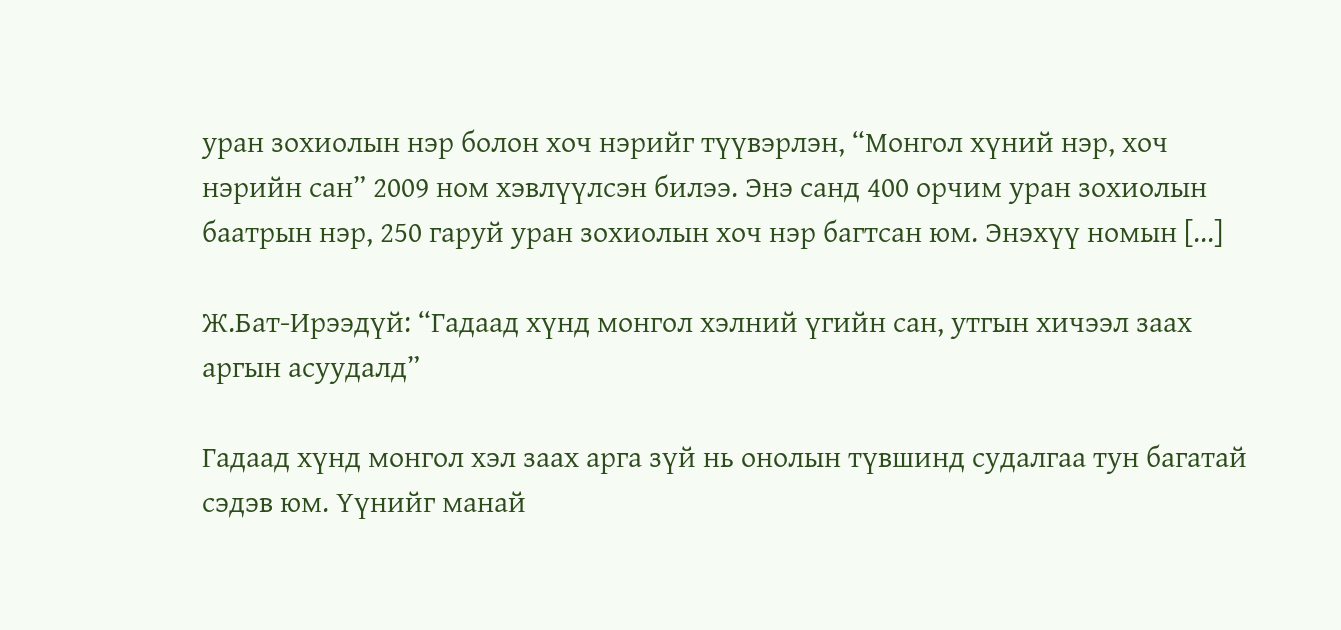уран зохиолын нэр болон хоч нэрийг түүвэрлэн, “Монгол хүний нэр, хоч нэрийн сан” 2009 ном хэвлүүлсэн билээ. Энэ санд 400 орчим уран зохиолын баатрын нэр, 250 гаруй уран зохиолын хоч нэр багтсан юм. Энэхүү номын [...]

Ж.Бат-Ирээдүй: “Гадаад хүнд монгол хэлний үгийн сан, утгын хичээл заах аргын асуудалд”

Гадаад хүнд монгол хэл заах арга зүй нь онолын түвшинд судалгаа тун багатай сэдэв юм. Үүнийг манай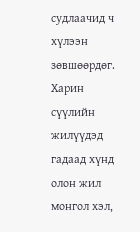судлаачид ч хүлээн зөвшөөрдөг.  Харин сүүлийн жилүүдэд гадаад хүнд олон жил монгол хэл,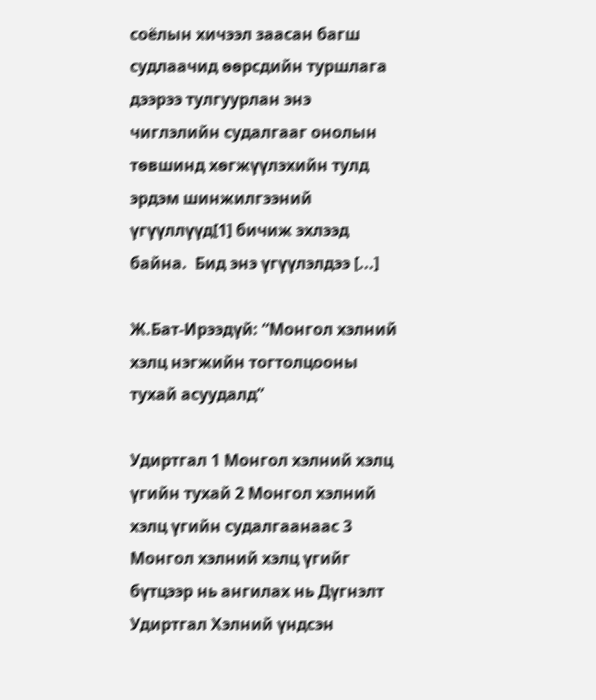соёлын хичээл заасан багш судлаачид өөрсдийн туршлага дээрээ тулгуурлан энэ чиглэлийн судалгааг онолын төвшинд хөгжүүлэхийн тулд эрдэм шинжилгээний үгүүллүүд[1] бичиж эхлээд байна.  Бид энэ үгүүлэлдээ [...]

Ж.Бат-Ирээдүй: “Монгол хэлний хэлц нэгжийн тогтолцооны тухай асуудалд”

Удиртгал 1 Монгол хэлний хэлц үгийн тухай 2 Монгол хэлний хэлц үгийн судалгаанаас 3 Монгол хэлний хэлц үгийг бүтцээр нь ангилах нь Дүгнэлт Удиртгал Хэлний үндсэн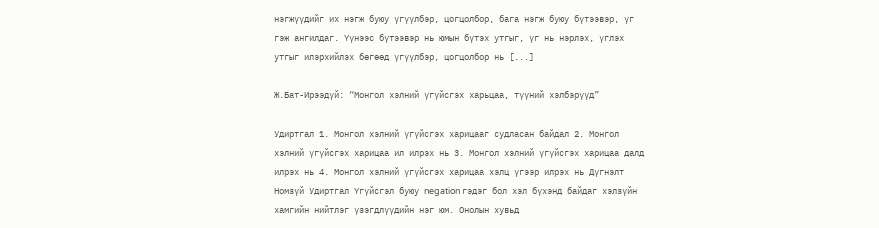нэгжүүдийг их нэгж буюу үгүүлбэр, цогцолбор, бага нэгж буюу бүтээвэр, үг гэж ангилдаг. Үүнээс бүтээвэр нь юмын бүтэх утгыг, үг нь нэрлэх, үглэх утгыг илэрхийлэх бөгөөд үгүүлбэр, цогцолбор нь [...]

Ж.Бат-Ирээдүй: “Монгол хэлний үгүйсгэх харьцаа, түүний хэлбэрүүд”

Удиртгал 1. Монгол хэлний үгүйсгэх харицааг судласан байдал 2. Монгол хэлний үгүйсгэх харицаа ил илрэх нь 3. Монгол хэлний үгүйсгэх харицаа далд илрэх нь 4. Монгол хэлний үгүйсгэх харицаа хэлц үгээр илрэх нь Дүгнэлт Номзүй Удиртгал Үгүйсгэл буюу negation гэдэг бол хэл бүхэнд байдаг хэлзүйн хамгийн нийтлэг үзэгдлүүдийн нэг юм. Онолын хувьд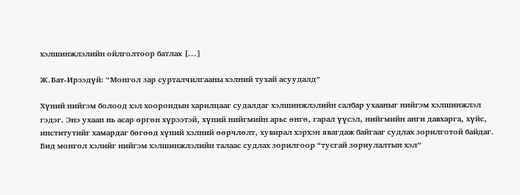хэлшинжлэлийн ойлголтоор батлах [...]

Ж.Бат-Ирээдүй: “Монгол зар сурталчилгааны хэлний тухай асуудалд”

Хүний нийгэм болоод хэл хоорондын харилцааг судалдаг хэлшинжлэлийн салбар ухааныг нийгэм хэлшинжлэл гэдэг. Энэ ухаан нь асар өргөн хүрээтэй, хүний нийгмийн арьс өнгө, гарал үүсэл, нийгмийн анги давхарга, хүйс, институтийг хамардаг бөгөөд хүний хэлний өөрчлөлт, хувирал хэрхэн явагдаж байгааг судлах зорилготой байдаг. Бид монгол хэлийг нийгэм хэлшинжлэлийн талаас судлах зорилгоор “тусгай зориулалтын хэл”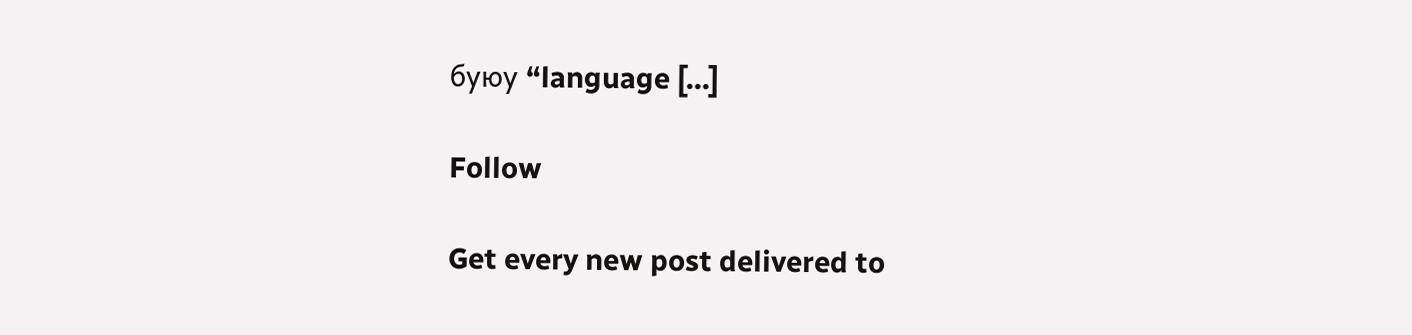буюу “language [...]

Follow

Get every new post delivered to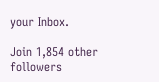your Inbox.

Join 1,854 other followers